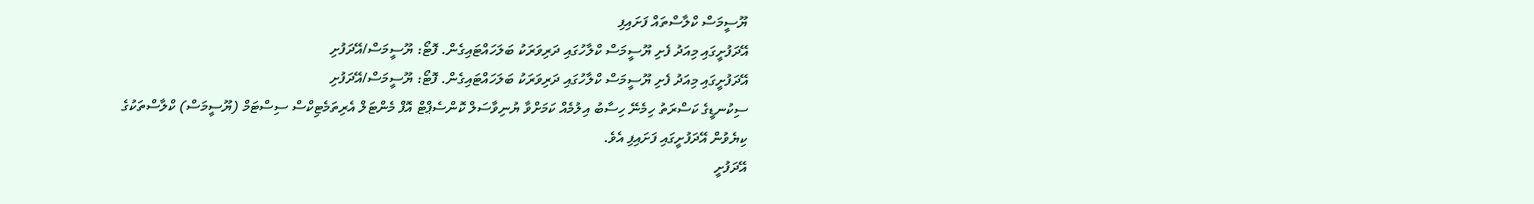ޔޫސީމަސް ކްލާސްތައް ފަށައިފި
އޭދަފުށީގައި މިއަދު ފެށި ޔޫސީމަސް ކްލާހުގައި ދަރިވަރަކު ބަލަހައްޓައިގެން. ފޮޓޯ: ޔޫސީމަސް/އޭދަފުށި
އޭދަފުށީގައި މިއަދު ފެށި ޔޫސީމަސް ކްލާހުގައި ދަރިވަރަކު ބަލަހައްޓައިގެން. ފޮޓޯ: ޔޫސީމަސް/އޭދަފުށި
ސިކުނޑީގެ ކަސްރަތު ހިމެނޭ ހިސާބު އިލުމެއް ކަމަށްވާ ޔުނިވާސަލް ކޮންސެޕްޓް އޮފް މެންޓަލް އެރިތަމެޓިކްސް ސިސްޓަމް (ޔޫސީމަސް) ކްލާސްތަކުގެ ކިޔެވުން އޭދަފުށީގައި ފަށައިފި އެވެ.
އޭދަފުށީ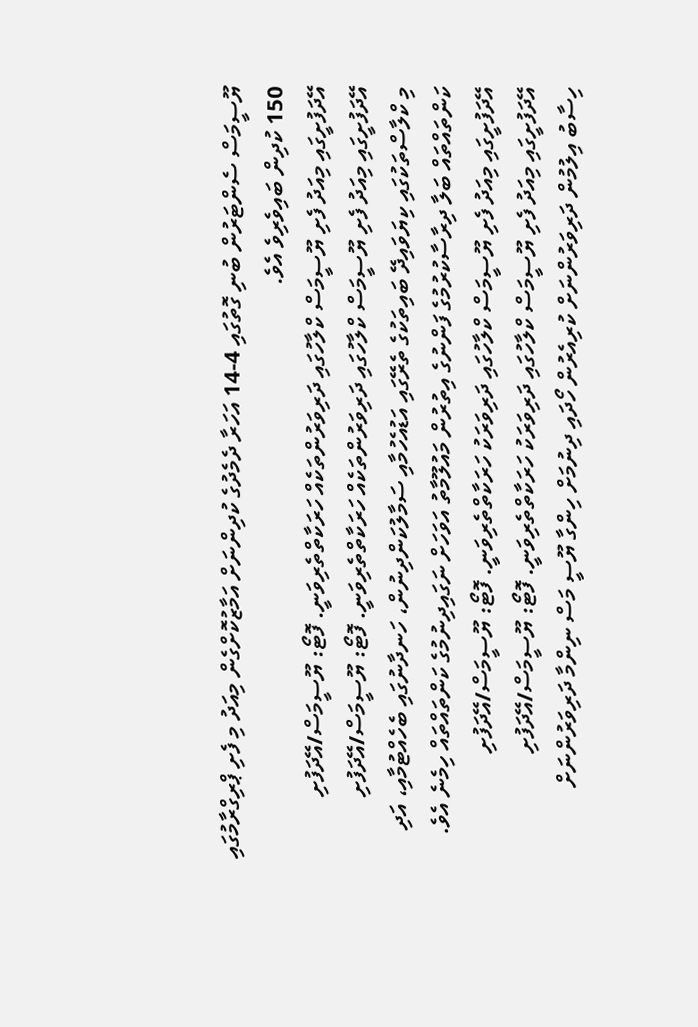ޔޫސީމަސް ސެންޓަރުން ބުނި ގޮތުގައި 4-14 އަހަރާ ދެމެދުގެ ކުދިންނަށް އަމާޒުކޮށްގެން މިއަދު މި ފެށި ޕްރިގްރާމުގައި 150 ކުދިން ބައިވެރިވެ އެވެ.
އޭދަފުށީގައި މިއަދު ފެށި ޔޫސީމަސް ކްލާހުގައި ދަރިވަރުންތަކެއް ހަރަކާތްތެރިވަނީ. ފޮޓޯ: ޔޫސީމަސް/އޭދަފުށި
އޭދަފުށީގައި މިއަދު ފެށި ޔޫސީމަސް ކްލާހުގައި ދަރިވަރުންތަކެއް ހަރަކާތްތެރިވަނީ. ފޮޓޯ: ޔޫސީމަސް/އޭދަފުށި
މި ކްލާސްތަކުގައި ކިޔަވައިދޭ ބައިތަކުގެ ތެރޭގައި އަޑުއެހުމާއި ސަމާލުކަންދިނުން، ހަނދާނުގައި ބެހެއްޓުމާއި، އަދި ކަންތައްތައް ބަލާ ދިރާސާކުރުމުގެ ފަންނުގެ އިތުރުން މައުލޫމާތު އަވަހަށް ނަގައިދިނުމުގެ ކަންތައްތައް ހިމެނެ އެވެ.
އޭދަފުށީގައި މިއަދު ފެށި ޔޫސީމަސް ކްލާހުގައި ދަރިވަރަކު ހަރަކާތްތެރިވަނީ. ފޮޓޯ: ޔޫސީމަސް/އޭދަފުށި
އޭދަފުށީގައި މިއަދު ފެށި ޔޫސީމަސް ކްލާހުގައި ދަރިވަރަކު ހަރަކާތްތެރިވަނީ. ފޮޓޯ: ޔޫސީމަސް/އޭދަފުށި
ހިސާބު އިލުމުން ދަރިވަރުންނަށް ކުރިއެރުން ހޯދައި ދިނުމަށް ހިންގާ ޔޫސީ މަސް ނިންމާ ދަރިވަރުންނަށް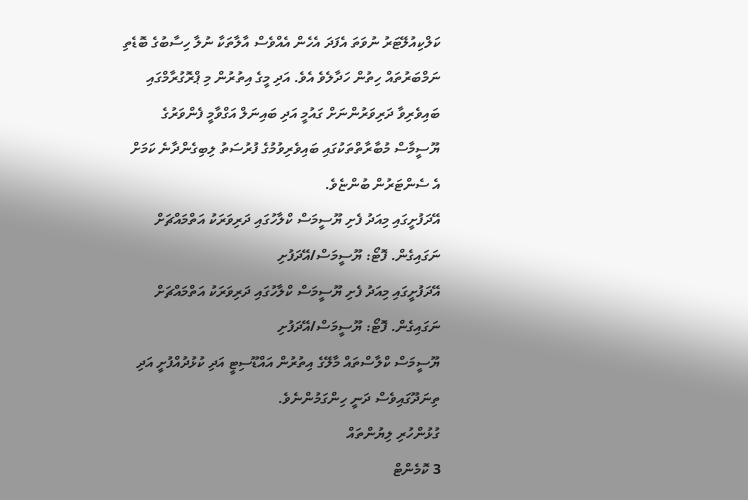ކަލްކިއުލޭޓަރު ނުވަތަ އެފަދަ އެހެން އެއްވެސް އާލާތަކާ ނުލާ ހިސާބުގެ ބޮޑެތި ނަމްބަރުތައް ހިތުން ހަދާލެވެ އެވެ. އަދި މީގެ އިތުރުން މި ޕްރޮގުރާމްގައި ބައިވެރިވާ ދަރިވަރުންނަށް ގައުމީ އަދި ބައިނަލް އަގްވާމީ ފެންވަރުގެ ޔޫސީމާސް މުބާރާތްތަކުގައި ބައިވެރިވުމުގެ ފުރުސަތު ލިބިގެންދާނެ ކަމަށް އެ ސެންޓަރުން ބުންޏެވެ.
އޭދަފުށީގައި މިއަދު ފެށި ޔޫސީމަސް ކްލާހުގައި ދަރިވަރަކު އަތްމައްޗަށް ނަގައިގެން. ފޮޓޯ: ޔޫސީމަސް/އޭދަފުށި
އޭދަފުށީގައި މިއަދު ފެށި ޔޫސީމަސް ކްލާހުގައި ދަރިވަރަކު އަތްމައްޗަށް ނަގައިގެން. ފޮޓޯ: ޔޫސީމަސް/އޭދަފުށި
ޔޫސީމަސް ކްލާސްތައް މާލޭގެ އިތުރުން އައްޑޫސިޓީ އަދި ކުޅުދުއްފުށީ އަދި ތިނަދޫގައިވެސް ދަނީ ހިންގަމުންނެވެ.
ގުޅުންހުރި ލިޔުންތައް
3 ކޮމެންޓް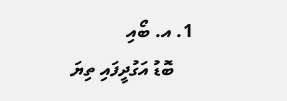1. އ. ބޯއި
    ބޮޑު އަގުދީފައި ތިޔަ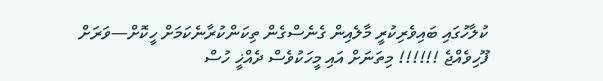ކުލާހުގައި ބައިވެރިކުރީ މާލެއިން ގެނެސްގެން ތިކަންކުރާނެކަމަށް ހީކޮށް—ވަރަށް ފޫހިވެއްޖެ !!!!!! މިތަނަށް އައި މީހަކުވެސް ދެއްޚީ ހުސް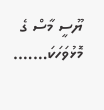ޔޫސީ މާސް ގެ މޮޅުވަހަކަ…….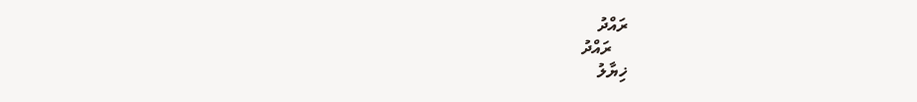ރައްދު
    ރައްދު
ޚިޔާލު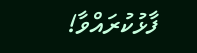ފާޅުކުރައްވާ!